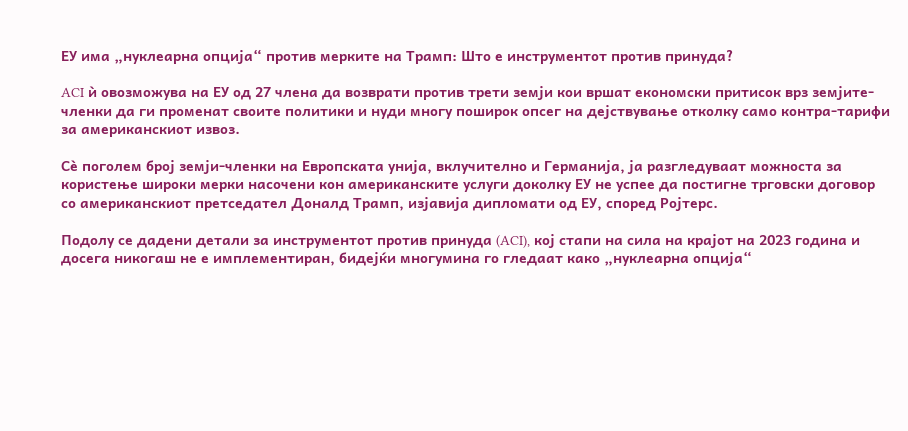ЕУ има „нуклеарна опција“ против мерките на Трамп: Што е инструментот против принуда?

ACI ѝ овозможува на ЕУ од 27 члена да возврати против трети земји кои вршат економски притисок врз земјите-членки да ги променат своите политики и нуди многу поширок опсег на дејствување отколку само контра-тарифи за американскиот извоз.

Сè поголем број земји-членки на Европската унија, вклучително и Германија, ја разгледуваат можноста за користење широки мерки насочени кон американските услуги доколку ЕУ не успее да постигне трговски договор со американскиот претседател Доналд Трамп, изјавија дипломати од ЕУ, според Ројтерс.

Подолу се дадени детали за инструментот против принуда (ACI), кој стапи на сила на крајот на 2023 година и досега никогаш не е имплементиран, бидејќи многумина го гледаат како „нуклеарна опција“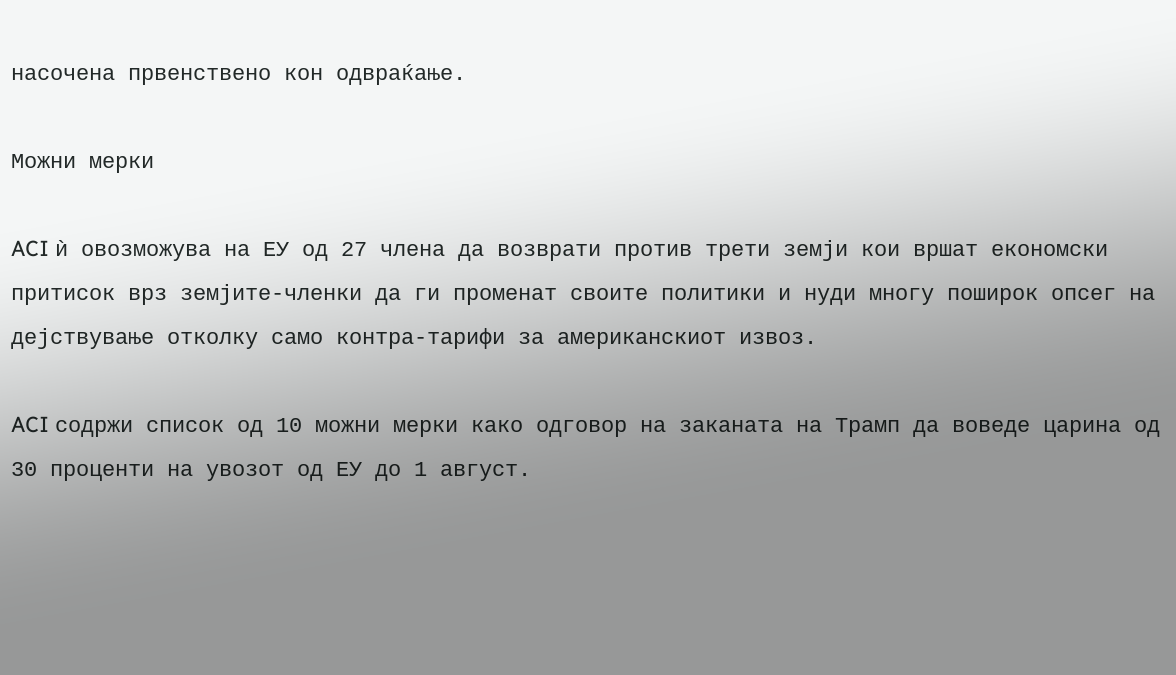насочена првенствено кон одвраќање.

Можни мерки

ACI ѝ овозможува на ЕУ од 27 члена да возврати против трети земји кои вршат економски притисок врз земјите-членки да ги променат своите политики и нуди многу поширок опсег на дејствување отколку само контра-тарифи за американскиот извоз.

ACI содржи список од 10 можни мерки како одговор на заканата на Трамп да воведе царина од 30 проценти на увозот од ЕУ до 1 август.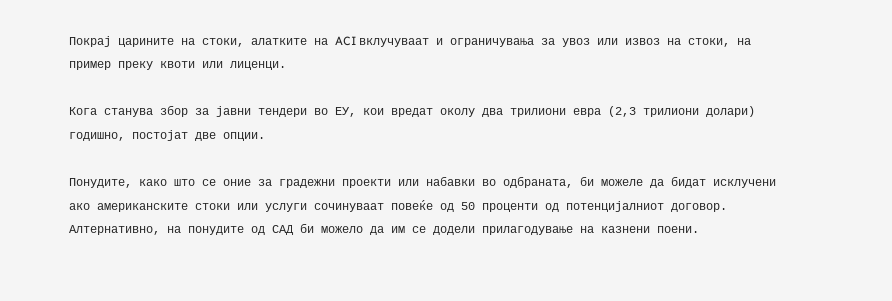Покрај царините на стоки, алатките на ACI вклучуваат и ограничувања за увоз или извоз на стоки, на пример преку квоти или лиценци.

Кога станува збор за јавни тендери во ЕУ, кои вредат околу два трилиони евра (2,3 трилиони долари) годишно, постојат две опции.

Понудите, како што се оние за градежни проекти или набавки во одбраната, би можеле да бидат исклучени ако американските стоки или услуги сочинуваат повеќе од 50 проценти од потенцијалниот договор. Алтернативно, на понудите од САД би можело да им се додели прилагодување на казнени поени.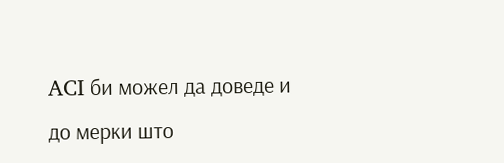ACI би можел да доведе и до мерки што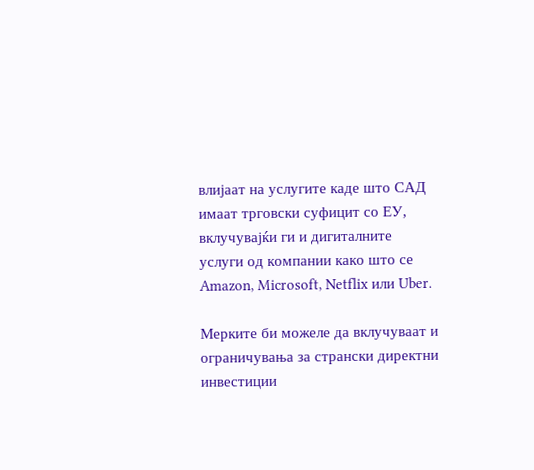влијаат на услугите каде што САД имаат трговски суфицит со ЕУ, вклучувајќи ги и дигиталните услуги од компании како што се Amazon, Microsoft, Netflix или Uber.

Мерките би можеле да вклучуваат и ограничувања за странски директни инвестиции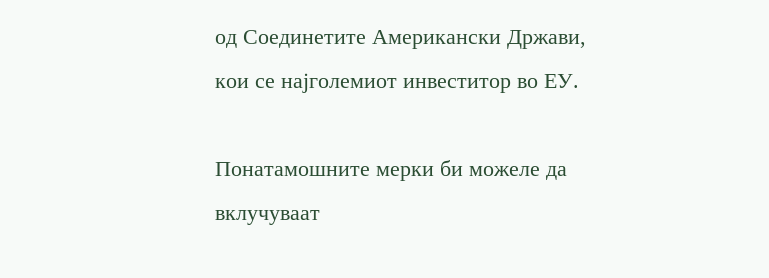од Соединетите Американски Држави, кои се најголемиот инвеститор во ЕУ.

Понатамошните мерки би можеле да вклучуваат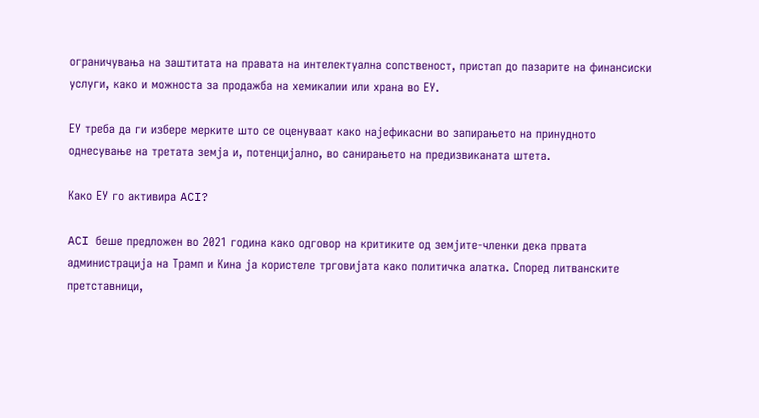ограничувања на заштитата на правата на интелектуална сопственост, пристап до пазарите на финансиски услуги, како и можноста за продажба на хемикалии или храна во ЕУ.

ЕУ треба да ги избере мерките што се оценуваат како најефикасни во запирањето на принудното однесување на третата земја и, потенцијално, во санирањето на предизвиканата штета.

Како ЕУ го активира ACI?

ACI беше предложен во 2021 година како одговор на критиките од земјите-членки дека првата администрација на Трамп и Кина ја користеле трговијата како политичка алатка. Според литванските претставници,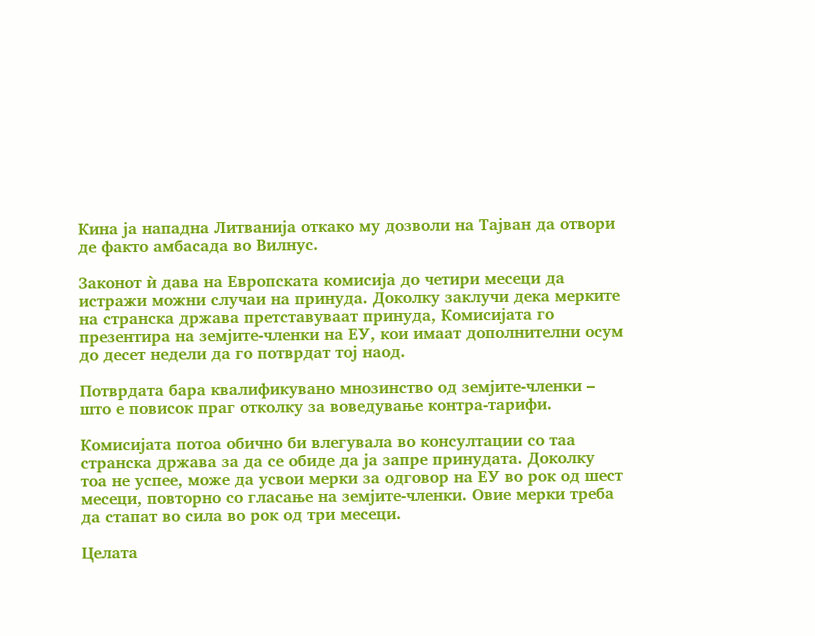Кина ја нападна Литванија откако му дозволи на Тајван да отвори де факто амбасада во Вилнус.

Законот ѝ дава на Европската комисија до четири месеци да истражи можни случаи на принуда. Доколку заклучи дека мерките на странска држава претставуваат принуда, Комисијата го презентира на земјите-членки на ЕУ, кои имаат дополнителни осум до десет недели да го потврдат тој наод.

Потврдата бара квалификувано мнозинство од земјите-членки – што е повисок праг отколку за воведување контра-тарифи.

Комисијата потоа обично би влегувала во консултации со таа странска држава за да се обиде да ја запре принудата. Доколку тоа не успее, може да усвои мерки за одговор на ЕУ во рок од шест месеци, повторно со гласање на земјите-членки. Овие мерки треба да стапат во сила во рок од три месеци.

Целата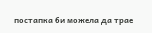постапка би можела да трае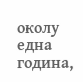околу една година,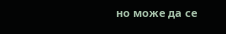но може да се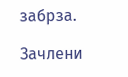забрза.

Зачлени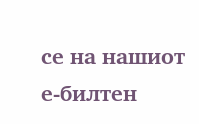се на нашиот е-билтен